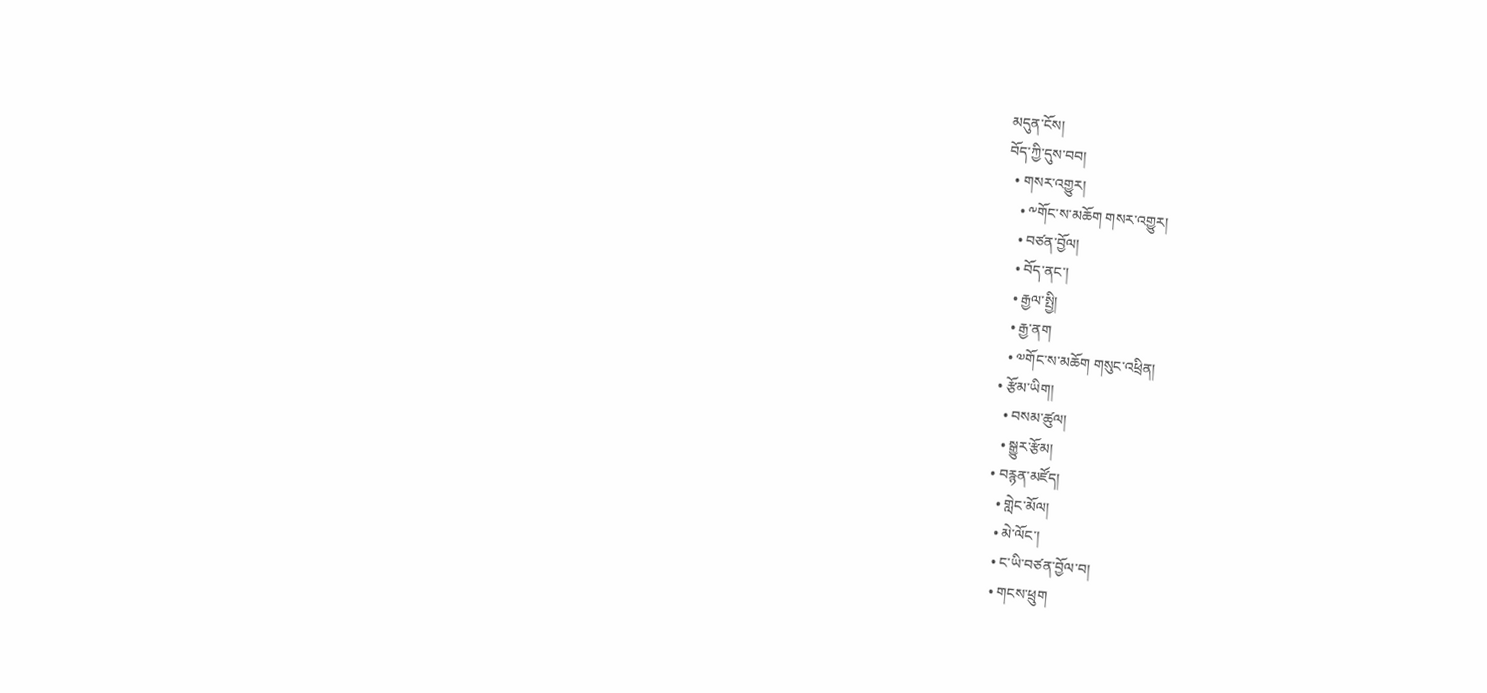མདུན་ངོས།
བོད་ཀྱི་དུས་བབ།
  • གསར་འགྱུར།
    • ༸གོང་ས་མཆོག གསར་འགྱུར།
    • བཙན་བྱོལ།
    • བོད་ནང་།
    • རྒྱལ་སྤྱི།
    • རྒྱ་ནག
    • ༧གོང་ས་མཆོག གསུང་འཕྲིན།
  • རྩོམ་ཡིག།
    • བསམ་ཚུལ།
    • སྒྱུར་རྩོམ།
  • བརྙན་མཛོད།
    • གླེང་མོལ།
    • མེ་ལོང་།
    • ང་ཡི་བཙན་བྱོལ་བ།
    • གངས་ཕྲུག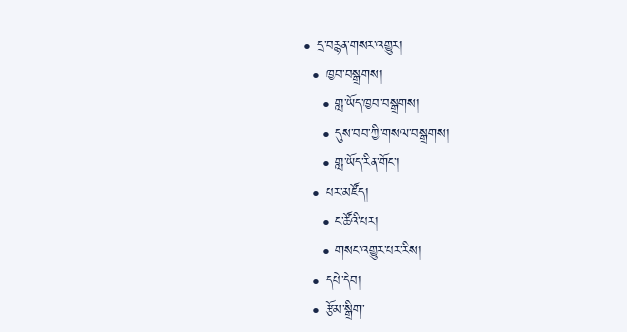• དྲ་བརྙན་གསར་འགྱུར།
  • ཁྱབ་བསྒྲགས།
    • གླ་ཡོད་ཁྱབ་བསྒྲགས།
    • དུས་བབ་ཀྱི་གསལ་བསྒྲགས།
    • གླ་ཡོད་རིན་གོང་།
  • པར་མཛོད།
    • ང་ཚོའི་པར།
    • གསང་འགྱུར་པར་རིས།
  • དཔེ་དེབ།
  • རྩོམ་སྒྲིག་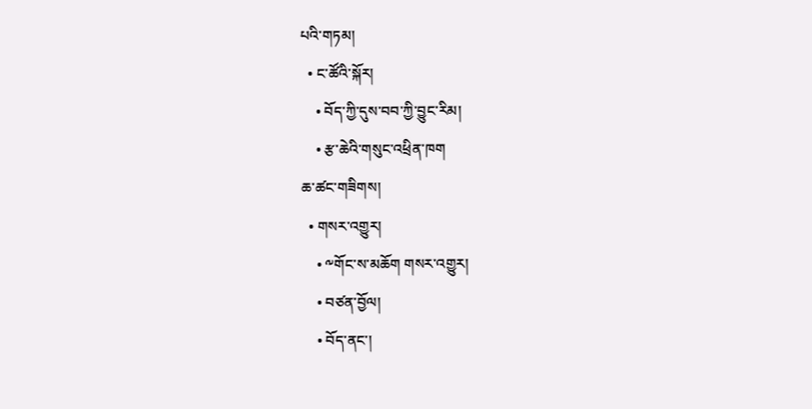པའི་གཏམ།
  • ང་ཚོའི་སྐོར།
    • བོད་ཀྱི་དུས་བབ་ཀྱི་བྱུང་རིམ།
    • རྩ་ཆེའི་གསུང་འཕྲིན་ཁག
ཆ་ཚང་གཟིགས།
  • གསར་འགྱུར།
    • ༸གོང་ས་མཆོག གསར་འགྱུར།
    • བཙན་བྱོལ།
    • བོད་ནང་།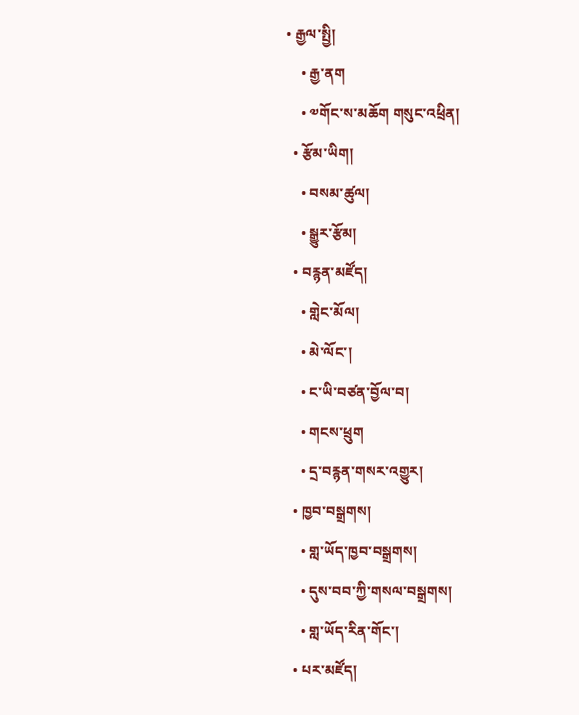• རྒྱལ་སྤྱི།
    • རྒྱ་ནག
    • ༧གོང་ས་མཆོག གསུང་འཕྲིན།
  • རྩོམ་ཡིག།
    • བསམ་ཚུལ།
    • སྒྱུར་རྩོམ།
  • བརྙན་མཛོད།
    • གླེང་མོལ།
    • མེ་ལོང་།
    • ང་ཡི་བཙན་བྱོལ་བ།
    • གངས་ཕྲུག
    • དྲ་བརྙན་གསར་འགྱུར།
  • ཁྱབ་བསྒྲགས།
    • གླ་ཡོད་ཁྱབ་བསྒྲགས།
    • དུས་བབ་ཀྱི་གསལ་བསྒྲགས།
    • གླ་ཡོད་རིན་གོང་།
  • པར་མཛོད།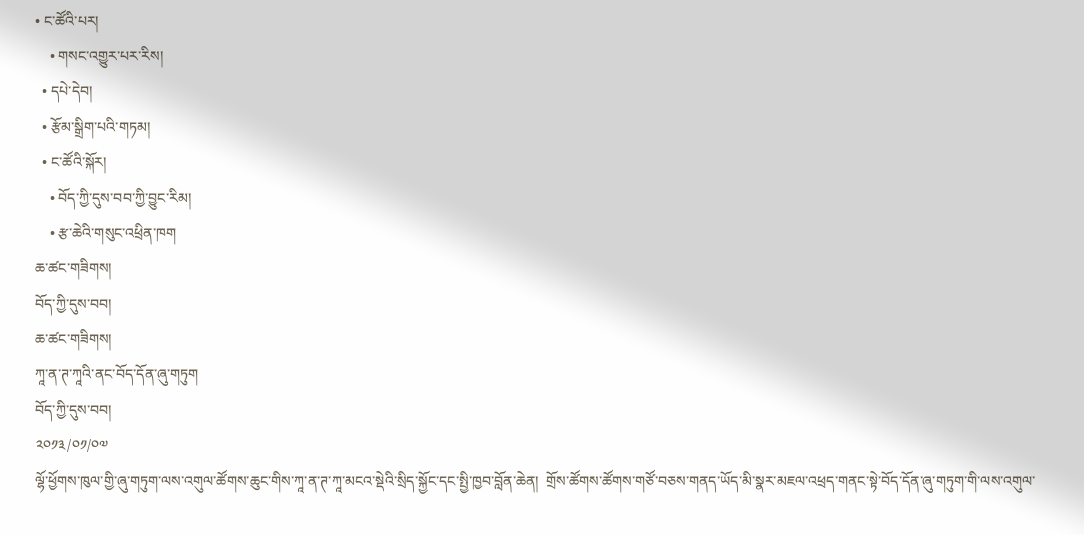• ང་ཚོའི་པར།
    • གསང་འགྱུར་པར་རིས།
  • དཔེ་དེབ།
  • རྩོམ་སྒྲིག་པའི་གཏམ།
  • ང་ཚོའི་སྐོར།
    • བོད་ཀྱི་དུས་བབ་ཀྱི་བྱུང་རིམ།
    • རྩ་ཆེའི་གསུང་འཕྲིན་ཁག
ཆ་ཚང་གཟིགས།
བོད་ཀྱི་དུས་བབ།
ཆ་ཚང་གཟིགས།
ཀཱ་ན་ཊ་ཀཱའི་ནང་བོད་དོན་ཞུ་གཏུག
བོད་ཀྱི་དུས་བབ།
༢༠༡༣/༠༡/༠༧
ལྷོ་ཕྱོགས་ཁུལ་གྱི་ཞུ་གཏུག་ལས་འགུལ་ཚོགས་ཆུང་གིས་ཀཱ་ན་ཊ་ཀཱ་མངའ་སྡེའི་སྲིད་སྐྱོང་དང་སྤྱི་ཁྱབ་བློན་ཆེན།  གྲོས་ཚོགས་ཚོགས་གཙོ་བཅས་གནད་ཡོད་མི་སྣར་མཇལ་འཕྲད་གནང་སྟེ་བོད་དོན་ཞུ་གཏུག་གི་ལས་འགུལ་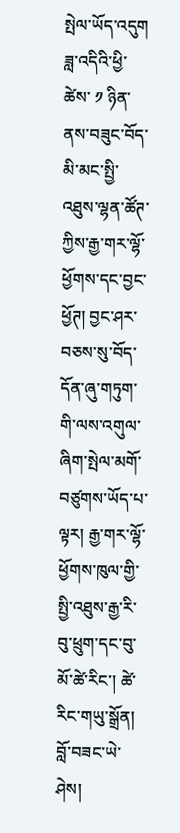སྤེལ་ཡོད་འདུག
ཟླ་འདིའི་ཕྱི་ཚེས་ ༡ ཉིན་ནས་བཟུང་བོད་མི་མང་སྤྱི་འཐུས་ལྷན་ཚོཊ་ཀྱིས་རྒྱ་གར་ལྷོ་ཕྱོགས་དང་བྱང་ཕྱོཊ། བྱང་ཤར་བཅས་སུ་བོད་དོན་ཞུ་གཏུག་གི་ལས་འགུལ་ཞིག་སྤེལ་མགོ་བཙུགས་ཡོད་པ་ལྟར། རྒྱ་གར་ལྷོ་ཕྱོགས་ཁུལ་གྱི་སྤྱི་འཐུས་རྒྱ་རི་བུ་ཕྲུག་དང་བུ་མོ་ཚེ་རིང་། ཚེ་རིང་གཡུ་སྒྲོན། བློ་བཟང་ཡེ་ཤེས།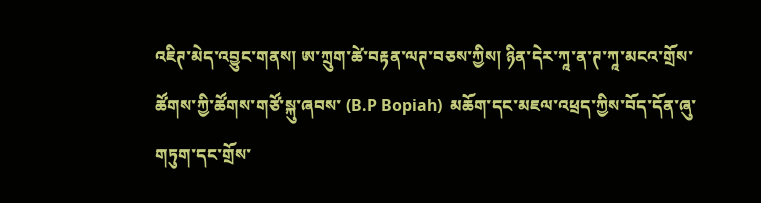འཇིཊ་མེད་འབྱུང་གནས། ཨ་ཀྲུག་ཚེ་བརྟན་ལཊ་བཅས་ཀྱིས། ཉིན་དེར་ཀཱ་ན་ཊ་ཀཱ་མངའ་གྲོས་ཚོགས་ཀྱི་ཚོགས་གཙོ་སྐུ་ཞབས་ (B.P Bopiah)  མཆོག་དང་མཇལ་འཕྲད་ཀྱིས་བོད་དོན་ཞུ་གཏུག་དང་གྲོས་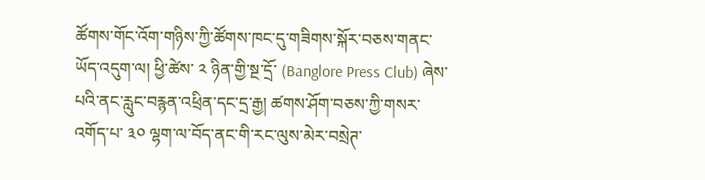ཚོགས་གོང་འོག་གཉིས་ཀྱི་ཚོགས་ཁང་དུ་གཟིགས་སྐོར་བཅས་གནང་ཡོད་འདུག་ལ། ཕྱི་ཚེས་ ༢ ཉིན་གྱི་སྔ་དྲོ་ (Banglore Press Club) ཞེས་པའི་ནང་རླུང་བརྙན་འཕྲིན་དང་དྲ་རྒྱ། ཚགས་ཤོག་བཅས་ཀྱི་གསར་འགོད་པ་ ༣༠ ལྷག་ལ་བོད་ནང་གི་རང་ལུས་མེར་བསྲེཊ་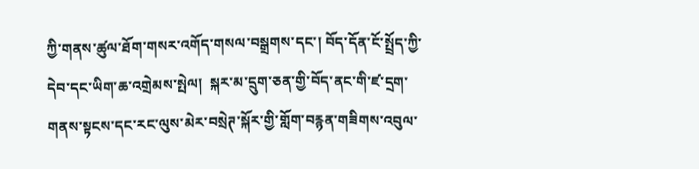ཀྱི་གནས་ཚུལ་ཐོག་གསར་འགོད་གསལ་བསྒྲགས་དང་། བོད་དོན་ངོ་སྤྲོད་ཀྱི་དེབ་དང་ཡིག་ཆ་འགྲེམས་སྤེལ།  སྐར་མ་དྲུག་ཅན་གྱི་བོད་ནང་གི་ཛ་དྲག་གནས་སྟངས་དང་རང་ལུས་མེར་བསྲེཊ་སྐོར་གྱི་གློག་བརྙན་གཟིགས་འབུལ་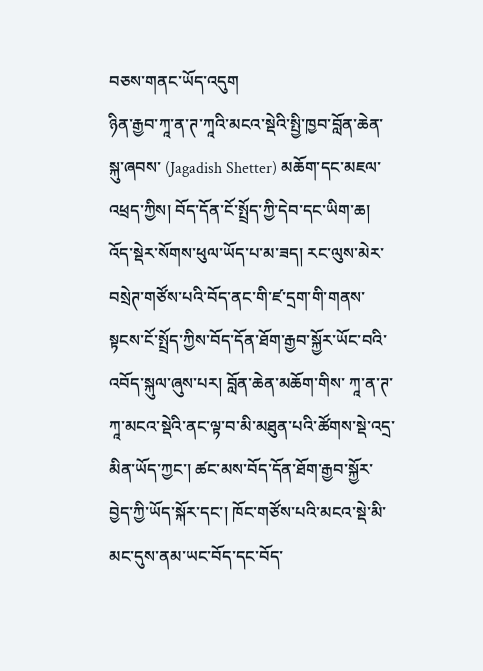བཅས་གནང་ཡོད་འདུག
ཉིན་རྒྱབ་ཀཱ་ན་ཊ་ཀཱའི་མངའ་སྡེའི་སྤྱི་ཁྱབ་བློན་ཆེན་སྐུ་ཞབས་ (Jagadish Shetter) མཆོག་དང་མཇལ་འཕྲད་ཀྱིས། བོད་དོན་ངོ་སྤྲོད་ཀྱི་དེབ་དང་ཡིག་ཆ། འོད་སྡེར་སོགས་ཕུལ་ཡོད་པ་མ་ཟད། རང་ལུས་མེར་བསྲེཊ་གཙོས་པའི་བོད་ནང་གི་ཛ་དྲག་གི་གནས་སྟངས་ངོ་སྤྲོད་ཀྱིས་བོད་དོན་ཐོག་རྒྱབ་སྐྱོར་ཡོང་བའི་འབོད་སྐུལ་ཞུས་པར། བློན་ཆེན་མཆོག་གིས་ ཀཱ་ན་ཊ་ཀཱ་མངའ་སྡེའི་ནང་ལྟ་བ་མི་མཐུན་པའི་ཚོགས་སྡེ་འདྲ་མིན་ཡོད་ཀྱང་། ཚང་མས་བོད་དོན་ཐོག་རྒྱབ་སྐྱོར་བྱེད་ཀྱི་ཡོད་སྐོར་དང་། ཁོང་གཙོས་པའི་མངའ་སྡེ་མི་མང་དུས་ནམ་ཡང་བོད་དང་བོད་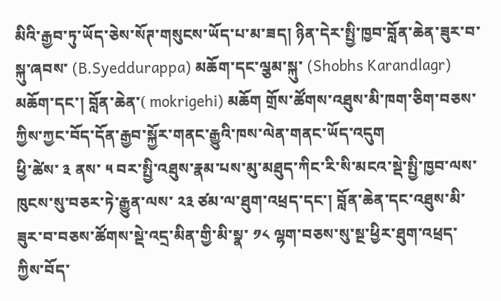མིའི་རྒྱབ་ཏུ་ཡོད་ཅེས་སོཊ་གསུངས་ཡོད་པ་མ་ཟད། ཉིན་དེར་སྤྱི་ཁྱབ་བློན་ཆེན་ཟུར་བ་སྐུ་ཞབས་ (B.Syeddurappa) མཆོག་དང་ལྕམ་སྐུ་ (Shobhs Karandlagr) མཆོག་དང་། བློན་ཆེན་( mokrigehi) མཆོག གྲོས་ཚོགས་འཐུས་མི་ཁག་ཅིག་བཅས་ཀྱིས་ཀྱང་བོད་དོན་རྒྱབ་སྐྱོར་གནང་རྒྱུའི་ཁས་ལེན་གནང་ཡོད་འདུག
ཕྱི་ཚེས་ ༣ ནས་ ༥ བར་སྤྱི་འཐུས་རྣམ་པས་མུ་མཐུད་ཀིང་རི་སི་མངའ་སྡེ་སྤྱི་ཁྱབ་ལས་ཁུངས་སུ་བཅར་ཏེ་རྒྱུན་ལས་ ༢༣ ཙམ་ལ་ཐུག་འཕྲད་དང་། བློན་ཆེན་དང་འཐུས་མི་ཟུར་བ་བཅས་ཚོགས་སྡེ་འདྲ་མིན་གྱི་མི་སྣ་ ༡༨ ལྷག་བཅས་སུ་སྔ་ཕྱིར་ཐུག་འཕྲད་ཀྱིས་བོད་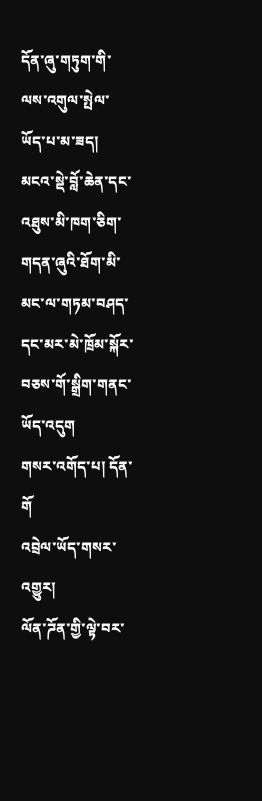དོན་ཞུ་གཏུག་གི་ལས་འགུལ་སྤེལ་ཡོད་པ་མ་ཟད། མངའ་སྡེ་བློ་ཆེན་དང་འཐུས་མི་ཁག་ཅིག་གདན་ཞུའི་ཐོག་མི་མང་ལ་གཏམ་བཤད་དང་མར་མེ་ཁྲོམ་སྐོར་བཅས་གོ་སྒྲིག་གནང་ཡོད་འདུག
གསར་འགོད་པ། དོན་གོ
འབྲེལ་ཡོད་གསར་འགྱུར།
ལོན་ཌོན་གྱི་ལྟེ་བར་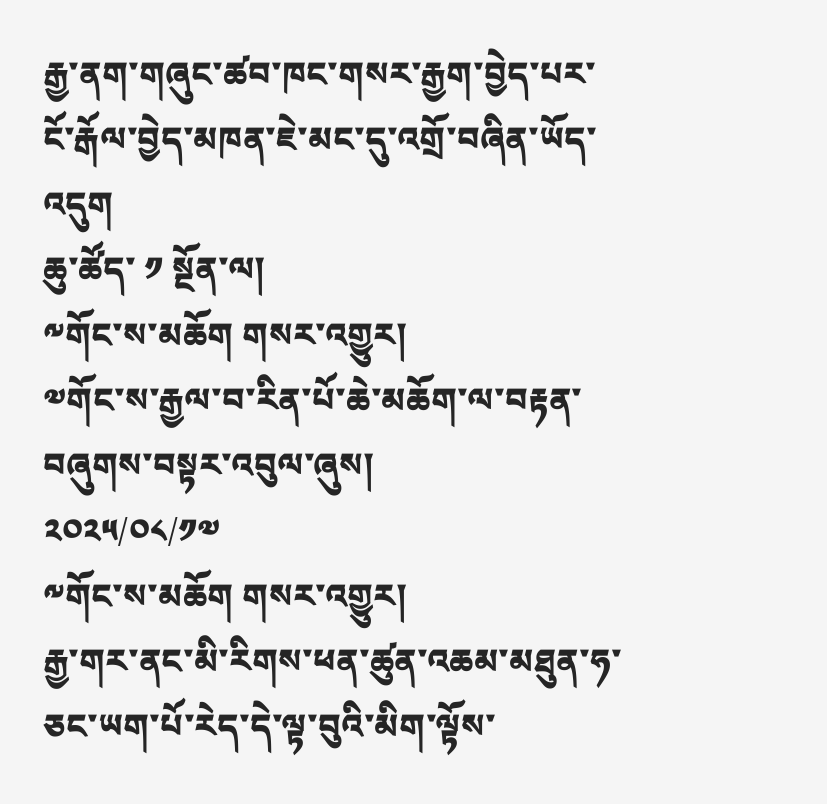རྒྱ་ནག་གཞུང་ཚབ་ཁང་གསར་རྒྱག་བྱེད་པར་ངོ་རྒོལ་བྱེད་མཁན་ཇེ་མང་དུ་འགྲོ་བཞིན་ཡོད་འདུག
ཆུ་ཚོད་ ༡ སྔོན་ལ།
༸གོང་ས་མཆོག གསར་འགྱུར།
༧གོང་ས་རྒྱལ་བ་རིན་པོ་ཆེ་མཆོག་ལ་བརྟན་བཞུགས་བསྟར་འབུལ་ཞུས།
༢༠༢༥/༠༨/༡༧
༸གོང་ས་མཆོག གསར་འགྱུར།
རྒྱ་གར་ནང་མི་རིགས་ཕན་ཚུན་འཆམ་མཐུན་ཧ་ཅང་ཡག་པོ་རེད་དེ་ལྟ་བུའི་མིག་ལྟོས་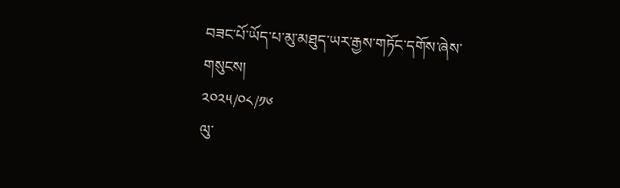བཟང་པོ་ཡོད་པ་མུ་མཐུད་ཡར་རྒྱས་གཏོང་དགོས་ཞེས་གསུངས།
༢༠༢༥/༠༨/༡༦
ལུ་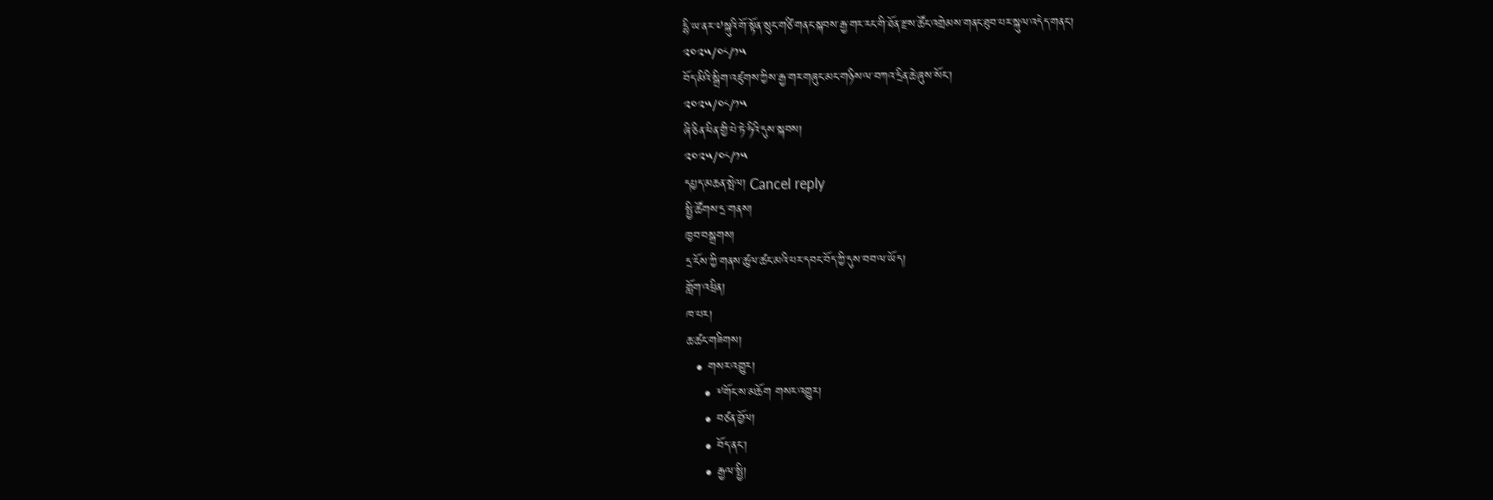དྷི་ཡ་ནར་༧སྐུའི་གོ་སྟོན་སྲུང་གཙི་གནང་སྐབས་རྒྱ་གར་རང་གི་ཐོན་རྫས་ཚོང་འགྲེམས་གནང་ཐུབ་པར་སྐུལ་འདེད་གནང་།
༢༠༢༥/༠༨/༡༥
བོད་མིའི་སྒྲིག་འཛུགས་ཀྱིས་རྒྱ་གར་གཞུང་མང་གཉིས་ལ་བཀའ་དྲིན་ཆེ་ཞུས་སོང་།
༢༠༢༥/༠༨/༡༥
ཞི་ཅིན་ཕིན་གྱི་པེ་ཏེ་ཧིའི་དུས་སྐབས།
༢༠༢༥/༠༨/༡༥
དཔྱད་མཆན་སྤེལ། Cancel reply
སྤྱི་ཚོགས་དྲ་གནས།
ཁྱབ་བསྒྲགས།
དྲ་ངོས་ཀྱི་གནས་ཚུལ་ཚང་མའི་པར་དབང་བོད་ཀྱི་དུས་བབ་ལ་ཡོད།
གློག་འཕྲིན།
ཁ་པར།
ཆ་ཚང་གཟིགས།
  • གསར་འགྱུར།
    • ༸གོང་ས་མཆོག གསར་འགྱུར།
    • བཙན་བྱོལ།
    • བོད་ནང་།
    • རྒྱལ་སྤྱི།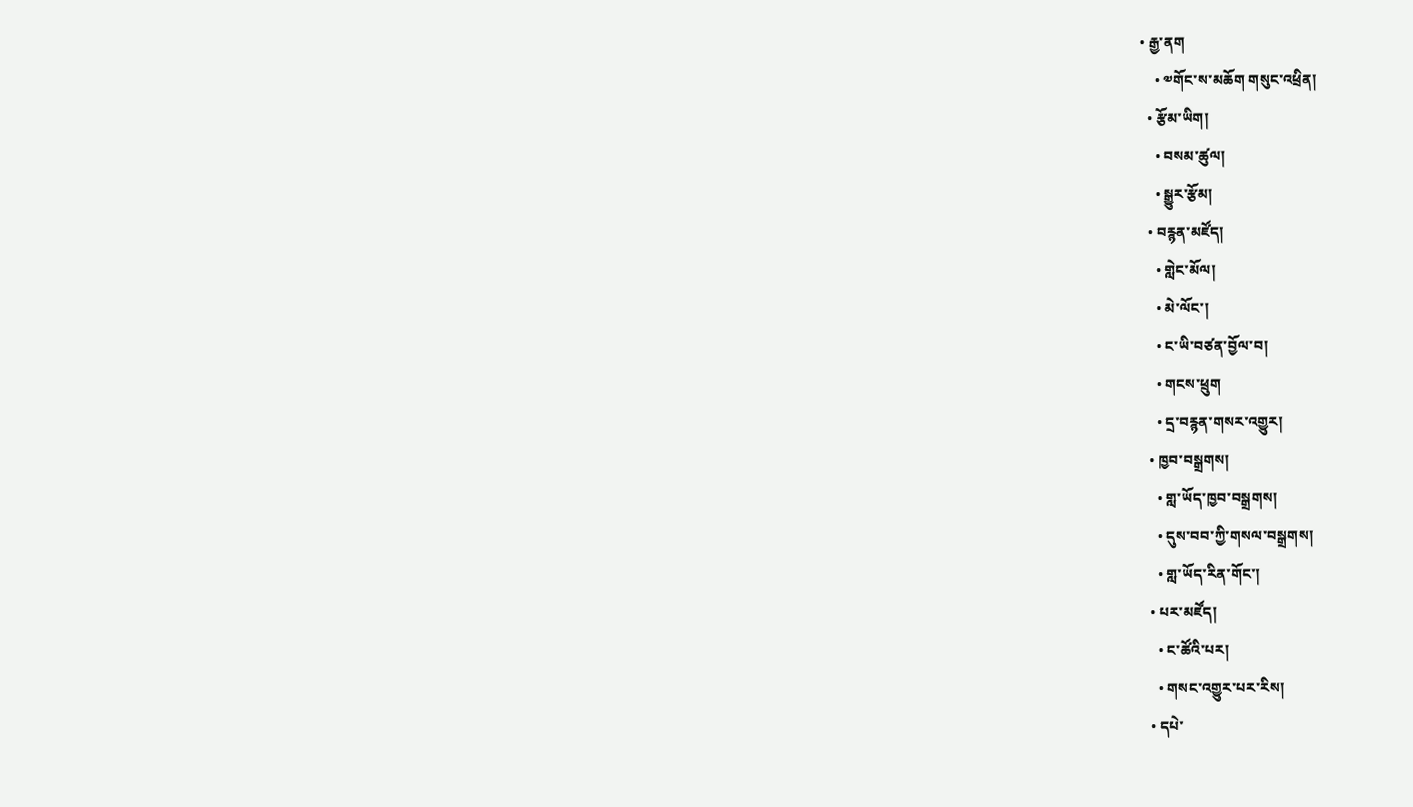• རྒྱ་ནག
    • ༧གོང་ས་མཆོག གསུང་འཕྲིན།
  • རྩོམ་ཡིག།
    • བསམ་ཚུལ།
    • སྒྱུར་རྩོམ།
  • བརྙན་མཛོད།
    • གླེང་མོལ།
    • མེ་ལོང་།
    • ང་ཡི་བཙན་བྱོལ་བ།
    • གངས་ཕྲུག
    • དྲ་བརྙན་གསར་འགྱུར།
  • ཁྱབ་བསྒྲགས།
    • གླ་ཡོད་ཁྱབ་བསྒྲགས།
    • དུས་བབ་ཀྱི་གསལ་བསྒྲགས།
    • གླ་ཡོད་རིན་གོང་།
  • པར་མཛོད།
    • ང་ཚོའི་པར།
    • གསང་འགྱུར་པར་རིས།
  • དཔེ་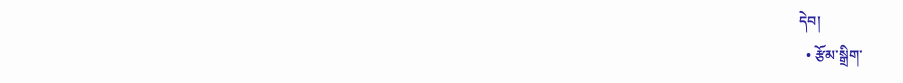དེབ།
  • རྩོམ་སྒྲིག་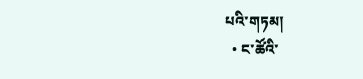པའི་གཏམ།
  • ང་ཚོའི་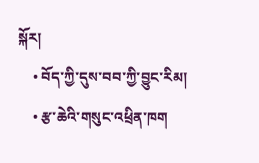སྐོར།
    • བོད་ཀྱི་དུས་བབ་ཀྱི་བྱུང་རིམ།
    • རྩ་ཆེའི་གསུང་འཕྲིན་ཁག